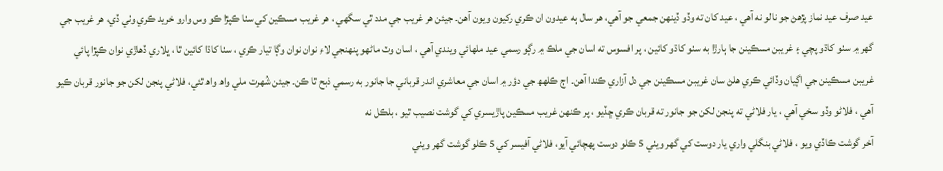عيد صرف عيد نماز پڙهڻ جو نالو نه آهي ، عيد کان ته وڏو ڏينھن جمعي جو آھي، ھر سال ٻه عيدون ان ڪري رکيون ويون آهن۔ جيئن ھر غريب جي مدد ٿي سگهي ، ھر غريب مسڪين کي سٺا ڪپڙا ڪو وس وارو خريد ڪري وٺي ڏي، ھر غريب جي گهر ۾ سٺو کاڌو پچي ۽ غريبن مسڪينن جا ٻارڙا به سٺو کاڌو کائين ، پر افسوس ته اسان جي ملڪ ۾ رڳو رسمي عيد ملھائي ويندي آهي ، اسان وٽ ماڻھو پنھنجي لاءِ نوان نوان وڳا تيار ڪري ، سٺا کاڌا کائين ٿا ، ڀلاري ڏھاڙي نوان ڪپڙا پائي غريبن مسڪينن جي اڳيان وڏائي ڪري ھلڻ سان غريبن مسڪينن جي دل آزاري ڪندا آهن۔ اڄ ڪلهھ جي دؤر ۾ اسان جي معاشري اندر قرباني جا جانور به رسمي ذبح ٿا ڪن۔ جيئن شُھرت ملي واھ واھ ٿئي، فلاڻي پنجن لکن جو جانور قربان ڪيو آهي ، فلاڻو وڏو سخي آهي ، يار فلاڻي ته پنجن لکن جو جانور ته قربان ڪري ڇڏيو ، پر ڪنھن غريب مسڪين پاڙيسري کي گوشت نصيب ٿيو ، بلڪل نه
آخر گوشت ڪاڏي ويو ، فلاڻي بنگلي واري يار دوست کي گھر ويٺي 5 ڪلو دوست پھچائي آيو، فلاڻي آفيسر کي 5 ڪلو گوشت گھر ويٺي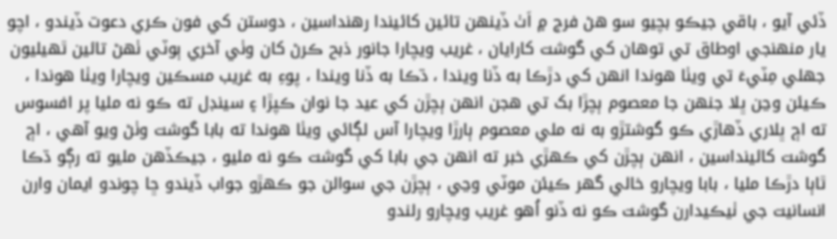ڏئي آيو ، باقي جيڪو بچيو سو ھڻ فرج ۾ اَٺ ڏينھن تائين کائيندا رهنداسين ، دوستن کي فون ڪري دعوت ڏيندو ، اچو يار منھنجي اوطاق تي توهان کي گوشت کارايان ، غريب ويچارا جانور ذبح ڪرڻ کان وٺي آخري ٻوٽي ٺھڻ تائين ٿھيليون جھلي مِٽيءَ تي ويٺا ھوندا انھن کي دڙڪا به ڏنا ويندا ، ڌڪا به ڏنا ويندا ، پوءِ به غريب مسڪين ويچارا ويٺا ھوندا ، ڪيئن وڃن ڀلا جنھن جا معصوم ٻچڙا بک تي ھجن انھن ٻچڙن کي عيد جا نوان ڪپڙا ۽ سينڊل ته ڪو نه مليا پر افسوس ته اڄ ڀلاري ڏھاڙي ڪو گوشتڙو به نه ملي معصوم ٻارڙا ويچارا آس لڳائي ويٺا ھوندا ته بابا گوشت وٺڻ ويو آهي ، اڄ گوشت کائينداسين ، انھن ٻچڙن کي ڪھڙي خبر ته انھن جي بابا کي گوشت ڪو نه مليو ، جيڪڏهن مليو ته رڳو ڌڪا ٿاٻا دڙڪا مليا ، بابا ويچارو خالي گھر ڪيئن موٽي وڃي ، ٻچڙن جي سوالن جو ڪھڙو جواب ڏيندو ڇا چوندو ايمان وارن انسانيت جي ٺيڪيدارن گوشت ڪو نه ڏنو اُھو غريب ويچارو رلندو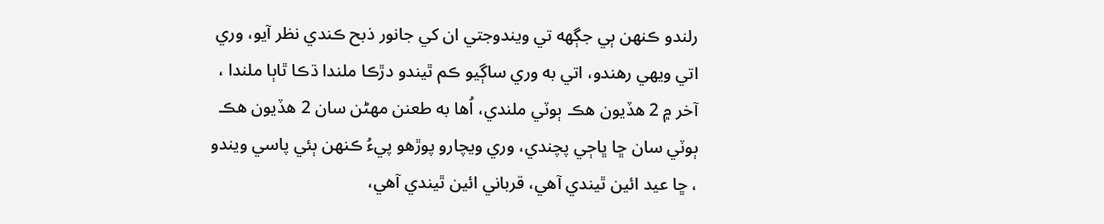رلندو ڪنھن ٻي جڳھه تي ويندوجتي ان کي جانور ذبح ڪندي نظر آيو، وري اتي ويھي رھندو، اتي به وري ساڳيو ڪم ٿيندو دڙڪا ملندا ڌڪا ٿاٻا ملندا ، آخر ۾ 2 ھڏيون ھڪ ٻوٽي ملندي، اُھا به طعنن مهڻن سان 2 ھڏيون ھڪ ٻوٽي سان ڇا ڀاڄي پچندي، وري ويچارو پوڙھو پيءُ ڪنھن ٻئي پاسي ويندو ، ڇا عيد ائين ٿيندي آهي، قرباني ائين ٿيندي آهي،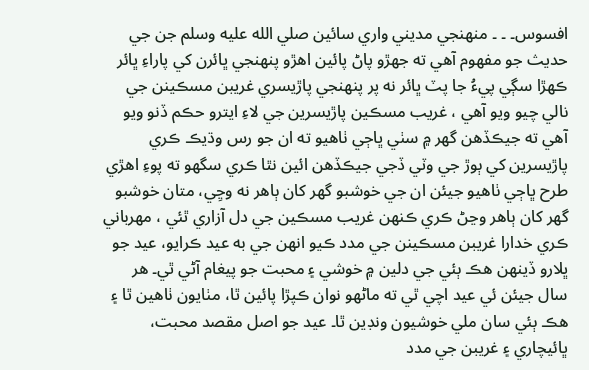افسوس۔ ۔ ۔ منھنجي مديني واري سائين صلي الله عليه وسلم جن جي حديث جو مفھوم آهي ته جھڙو پاڻ پائين اھڙو پنھنجي ڀائرن کي پاراءِ ڀائر ڪھڙا سڳي پيءُ جا پٽ ڀائر نه پر پنھنجي پاڙيسري غريبن مسڪينن جي نالي چيو ويو آهي ، غريب مسڪين پاڙيسرين جي لاءِ ايترو حڪم ڏنو ويو آهي ته جيڪڏهن گھر ۾ سٺي ڀاڄي ٺاھيو ته ان جو رس وڌيڪ ڪري پاڙيسرين کي ٻوڙ جي وٽي ڏجي جيڪڏھن ائين نٿا ڪري سگهو ته پوءِ اھڙي طرح ڀاڄي ٺاھيو جيئن ان جي خوشبو گھر کان ٻاهر نه وڃِي، متان خوشبو گھر کان ٻاهر وڃڻ ڪري ڪنھن غريب مسڪين جي دل آزاري ٿئي ، مھرباني ڪري خدارا غريبن مسڪينن جي مدد ڪيو انھن جي به عيد ڪرايو، عيد جو ڀلارو ڏينھن ھڪ ٻئي جي دلين ۾ خوشي ۽ محبت جو پيغام آڻي ٿي۔ هر سال جيئن ئي عيد اچي ٿي ته ماڻهو نوان ڪپڙا پائين ٿا، مٺايون ٺاهين ٿا ۽ هڪ ٻئي سان ملي خوشيون ونڊين ٿا۔ عيد جو اصل مقصد محبت، ڀائيچاري ۽ غريبن جي مدد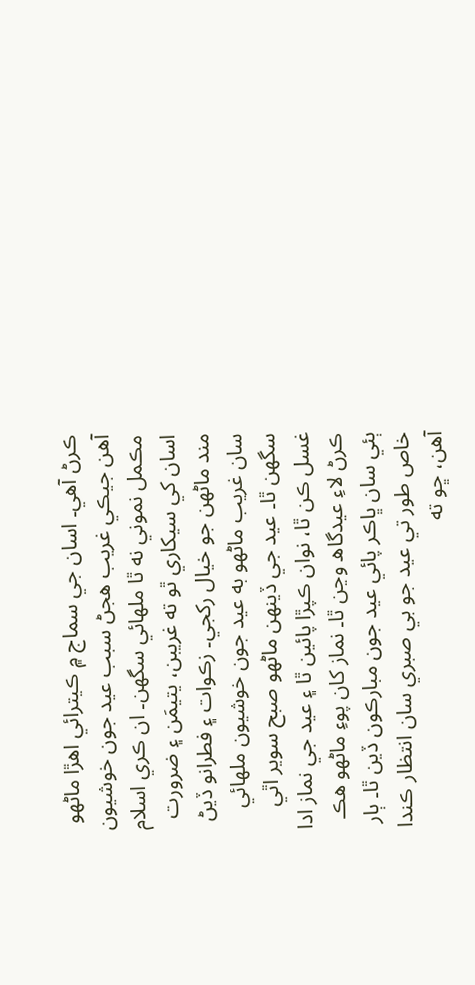ڪرڻ آهي۔ اسان جي سماج ۾ ڪيترائي اهڙا ماڻهو آهن جيڪي غريب هجڻ سبب عيد جون خوشيون مڪمل نموني نه ٿا ملهائي سگهن۔ ان ڪري اسلام اسان کي سيکاري ٿو ته غريبن، يتيمَن ۽ ضرورت مند ماڻهن جو خيال رکجي۔ زڪوات ۽ فطرانو ڏيڻ سان غريب ماڻهو به عيد جون خوشيون ملهائي سگهن ٿا۔ عيد جي ڏينهن ماڻهو صبح سوير اٿي غسل ڪن ٿا، نوان ڪپڙا پائين ٿا ۽ عيد جي نماز ادا ڪرڻ لاءِ عيدگاھ وڃن ٿا۔ نماز کان پوءِ ماڻهو هڪ ٻئي سان ڀاڪر پائي عيد جون مبارڪون ڏين ٿا۔ ٻار خاص طور تي عيد جو بي صبري سان انتظار ڪندا آهن، ڇو ته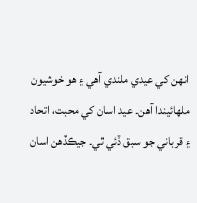انهن کي عيدي ملندي آهي ۽ هو خوشيون ملهائيندا آهن۔ عيد اسان کي محبت، اتحاد ۽ قرباني جو سبق ڏئي ٿي۔ جيڪڏهن اسان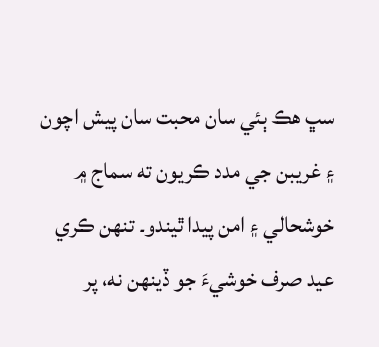سڀ هڪ ٻئي سان محبت سان پيش اچون ۽ غريبن جي مدد ڪريون ته سماج ۾ خوشحالي ۽ امن پيدا ٿيندو۔ تنهن ڪري عيد صرف خوشيءَ جو ڏينهن نه، پر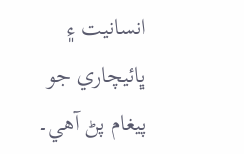انسانيت ۽ ڀائيچاري جو پيغام پڻ آهي۔